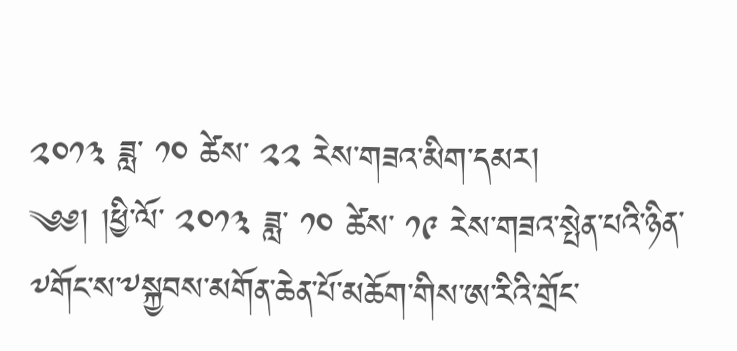༢༠༡༣ ཟླ་ ༡༠ ཚེས་ ༢༢ རེས་གཟའ་མིག་དམར།
༄༅། །ཕྱི་ལོ་ ༢༠༡༣ ཟླ་ ༡༠ ཚེས་ ༡༩ རེས་གཟའ་སྤེན་པའི་ཉིན་༸གོང་ས་༸སྐྱབས་མགོན་ཆེན་པོ་མཆོག་གིས་ཨ་རིའི་གྲོང་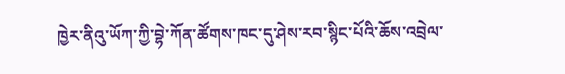ཁྱེར་ནིའུ་ཡོཀ་ཀྱི་བྷེ་ཀོན་ཚོགས་ཁང་དུ་ཤེས་རབ་སྙིང་པོའི་ཆོས་འབྲེལ་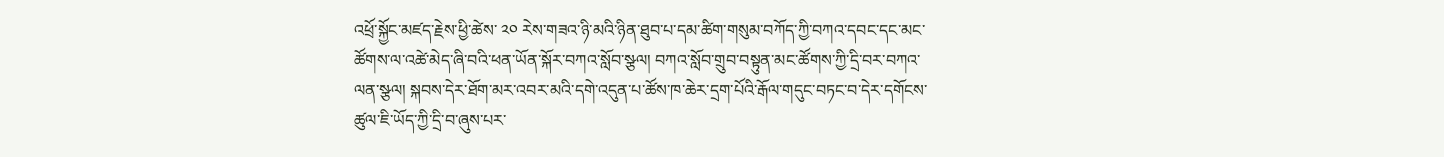འཕྲོ་སྐྱོང་མཛད་རྗེས་ཕྱི་ཚེས་ ༢༠ རེས་གཟའ་ཉི་མའི་ཉིན་ཐུབ་པ་དམ་ཚིག་གསུམ་བཀོད་ཀྱི་བཀའ་དབང་དང་མང་ཚོགས་ལ་འཚེ་མེད་ཞི་བའི་ཕན་ཡོན་སྐོར་བཀའ་སློབ་སྩལ། བཀའ་སློབ་གྲུབ་བསྟུན་མང་ཚོགས་ཀྱི་དྲི་བར་བཀའ་ལན་སྩལ། སྐབས་དེར་ཐོག་མར་འབར་མའི་དགེ་འདུན་པ་ཚོས་ཁ་ཆེར་དྲག་པོའི་རྒོལ་གདུང་བཏང་བ་དེར་དགོངས་ཚུལ་ཇི་ཡོད་ཀྱི་དྲི་བ་ཞུས་པར་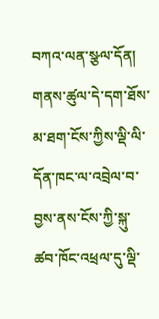བཀའ་ལན་སྩལ་དོན། གནས་ཚུལ་དེ་དག་ཐོས་མ་ཐག་ངོས་ཀྱིས་ལྡི་ལི་དོན་ཁང་ལ་འབྲེལ་བ་བྱས་ནས་ངོས་ཀྱི་སྐུ་ཚབ་ཁོང་འཕྲལ་དུ་ལྡི་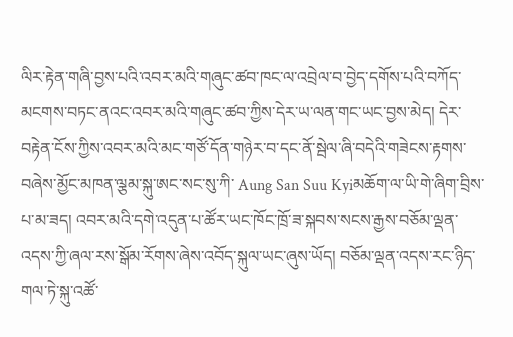ལིར་རྟེན་གཞི་བྱས་པའི་འབར་མའི་གཞུང་ཚབ་ཁང་ལ་འབྲེལ་བ་བྱེད་དགོས་པའི་བཀོད་མངགས་བཏང་ནའང་འབར་མའི་གཞུང་ཚབ་ཀྱིས་དེར་ཡ་ལན་གང་ཡང་བྱས་མེད། དེར་བརྟེན་ངོས་ཀྱིས་འབར་མའི་མང་གཙོ་དོན་གཉེར་བ་དང་ནོ་སྦེལ་ཞི་བདེའི་གཟེངས་རྟགས་བཞེས་མྱོང་མཁན་ལྕམ་སྐུ་ཨང་སང་སུ་ཀི་ Aung San Suu Kyiམཆོག་ལ་ཡི་གེ་ཞིག་བྲིས་པ་མ་ཟད། འབར་མའི་དགེ་འདུན་པ་ཚོར་ཡང་ཁོང་ཁྲོ་ཟ་སྐབས་སངས་རྒྱས་བཅོམ་ལྡན་འདས་ཀྱི་ཞལ་རས་སྒོམ་རོགས་ཞེས་འབོད་སྐུལ་ཡང་ཞུས་ཡོད། བཅོམ་ལྡན་འདས་རང་ཉིད་གལ་ཏེ་སྐུ་འཚོ་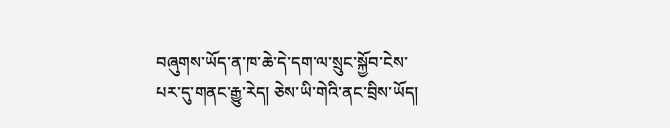བཞུགས་ཡོད་ན་ཁ་ཆེ་དེ་དག་ལ་སྲུང་སྐྱོབ་ངེས་པར་དུ་གནང་རྒྱུ་རེད། ཅེས་ཡི་གེའི་ནང་བྲིས་ཡོད།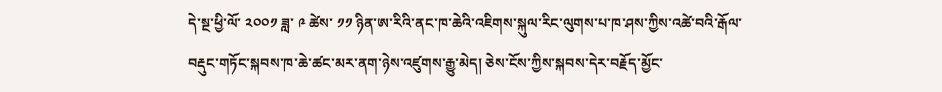དེ་སྔ་ཕྱི་ལོ་ ༢༠༠༡ ཟླ་ ༩ ཚེས་ ༡༡ ཉིན་ཨ་རིའི་ནང་ཁ་ཆེའི་འཇིགས་སྐུལ་རིང་ལུགས་པ་ཁ་ཤས་ཀྱིས་འཚེ་བའི་རྒོལ་བརྡུང་གཏོང་སྐབས་ཁ་ཆེ་ཚང་མར་ནག་ཉེས་འཛུགས་རྒྱུ་མེད། ཅེས་ངོས་ཀྱིས་སྐབས་དེར་བརྗོད་མྱོང་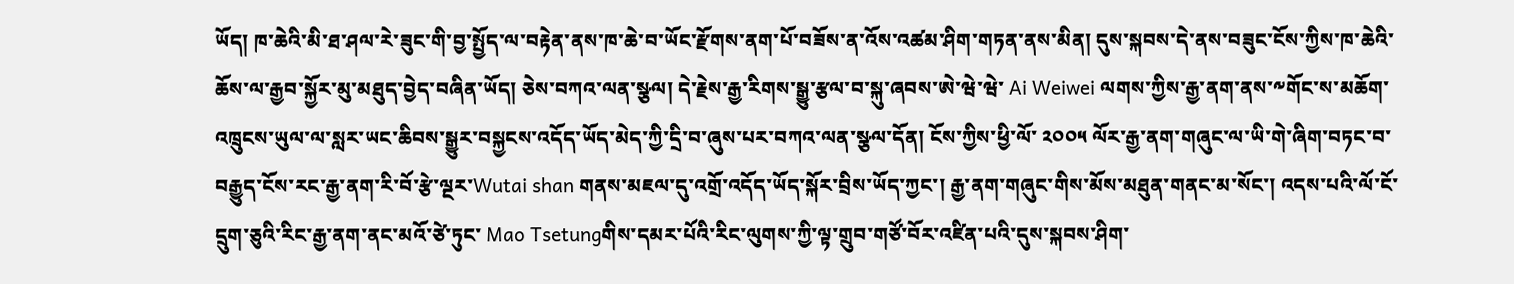ཡོད། ཁ་ཆེའི་མི་ཐ་ཤལ་རེ་ཟུང་གི་བྱ་སྤྱོད་ལ་བརྟེན་ནས་ཁ་ཆེ་བ་ཡོང་རྫོགས་ནག་པོ་བཟོས་ན་འོས་འཚམ་ཤིག་གཏན་ནས་མིན། དུས་སྐབས་དེ་ནས་བཟུང་ངོས་ཀྱིས་ཁ་ཆེའི་ཆོས་ལ་རྒྱབ་སྐྱོར་མུ་མཐུད་བྱེད་བཞིན་ཡོད། ཅེས་བཀའ་ལན་སྩལ། དེ་རྗེས་རྒྱ་རིགས་སྒྱུ་རྩལ་བ་སྐུ་ཞབས་ཨེ་ཝེ་ཝེ་ Ai Weiwei ལགས་ཀྱིས་རྒྱ་ནག་ནས་༸གོང་ས་མཆོག་འཁྲུངས་ཡུལ་ལ་སླར་ཡང་ཆིབས་སྒྱུར་བསྐྱངས་འདོད་ཡོད་མེད་ཀྱི་དྲི་བ་ཞུས་པར་བཀའ་ལན་སྩལ་དོན། ངོས་ཀྱིས་ཕྱི་ལོ་ ༢༠༠༥ ལོར་རྒྱ་ནག་གཞུང་ལ་ཡི་གེ་ཞིག་བཏང་བ་བརྒྱུད་ངོས་རང་རྒྱ་ནག་རི་བོ་རྩེ་ལྔར་Wutai shan གནས་མཇལ་དུ་འགྲོ་འདོད་ཡོད་སྐོར་བྲིས་ཡོད་ཀྱང་། རྒྱ་ནག་གཞུང་གིས་མོས་མཐུན་གནང་མ་སོང་། འདས་པའི་ལོ་ངོ་དྲུག་ཅུའི་རིང་རྒྱ་ནག་ནང་མའོ་ཙེ་ཏུང་ Mao Tsetungགིས་དམར་པོའི་རིང་ལུགས་ཀྱི་ལྟ་གྲུབ་གཙོ་བོར་འཛིན་པའི་དུས་སྐབས་ཤིག་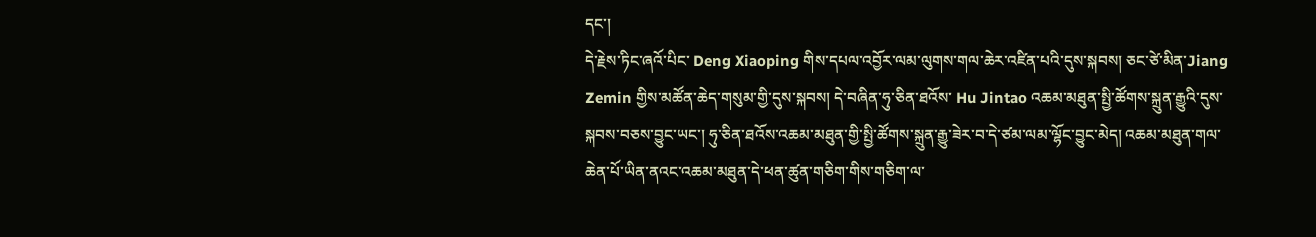དང་།
དེ་རྗེས་ཏིང་ཞའོ་པིང་ Deng Xiaoping གིས་དཔལ་འབྱོར་ལམ་ལུགས་གལ་ཆེར་འཛིན་པའི་དུས་སྐབས། ཅང་ཙེ་མིན་Jiang Zemin གྱིས་མཚོན་ཆེད་གསུམ་གྱི་དུས་སྐབས། དེ་བཞིན་ཧུ་ཅིན་ཐའོས་ Hu Jintao འཆམ་མཐུན་སྤྱི་ཚོགས་སྐྲུན་རྒྱུའི་དུས་སྐབས་བཅས་བྱུང་ཡང་། ཧུ་ཅིན་ཐའོས་འཆམ་མཐུན་གྱི་སྤྱི་ཚོགས་སྐྲུན་རྒྱུ་ཟེར་བ་དེ་ཙམ་ལམ་ལྷོང་བྱུང་མེད། འཆམ་མཐུན་གལ་ཆེན་པོ་ཡིན་ནའང་འཆམ་མཐུན་དེ་ཕན་ཚུན་གཅིག་གིས་གཅིག་ལ་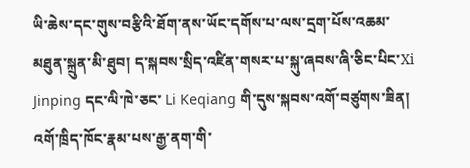ཡི་ཆེས་དང་གུས་བརྩིའི་ཐོག་ནས་ཡོང་དགོས་པ་ལས་དྲག་པོས་འཆམ་མཐུན་སྐྲུན་མི་ཐུབ། ད་སྐབས་སྲིད་འཛིན་གསར་པ་སྐུ་ཞབས་ཞི་ཅིང་པིང་Xi Jinping དང་ལི་ཁེ་ཅང་ Li Keqiang གི་དུས་སྐབས་འགོ་བཙུགས་ཟིན། འགོ་ཁྲིད་ཁོང་རྣམ་པས་རྒྱ་ནག་གི་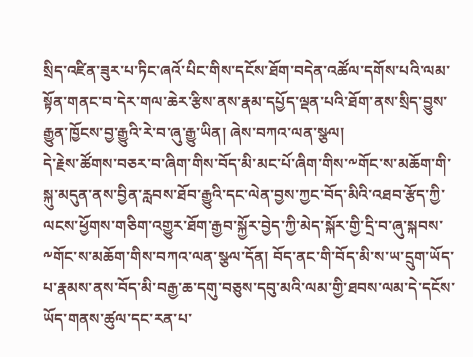སྲིད་འཛིན་ཟུར་པ་ཏིང་ཞའོ་པིང་གིས་དངོས་ཐོག་བདེན་འཚོལ་དགོས་པའི་ལམ་སྟོན་གནང་བ་དེར་གལ་ཆེར་རྩིས་ནས་རྣམ་དཔྱོད་ལྡན་པའི་ཐོག་ནས་སྲིད་བྱུས་རྒྱུན་ཁྱོངས་བྱ་རྒྱུའི་རེ་བ་ཞུ་རྒྱུ་ཡིན། ཞེས་བཀའ་ལན་སྩལ།
དེ་རྗེས་ཚོགས་བཅར་བ་ཞིག་གིས་བོད་མི་མང་པོ་ཞིག་གིས་༸གོང་ས་མཆོག་གི་སྐུ་མདུན་ནས་བྱིན་རླབས་ཐོབ་རྒྱུའི་དང་ལེན་བྱས་ཀྱང་བོད་མིའི་འཐབ་རྩོད་ཀྱི་ལངས་ཕྱོགས་གཅིག་འགྱུར་ཐོག་རྒྱབ་སྐྱོར་བྱེད་ཀྱི་མེད་སྐོར་གྱི་དྲི་བ་ཞུ་སྐབས་༸གོང་ས་མཆོག་གིས་བཀའ་ལན་སྩལ་དོན། བོད་ནང་གི་བོད་མི་ས་ཡ་དྲུག་ཡོད་པ་རྣམས་ནས་བོད་མི་བརྒྱ་ཆ་དགུ་བཅུས་དབུ་མའི་ལམ་གྱི་ཐབས་ལམ་དེ་དངོས་ཡོད་གནས་ཚུལ་དང་རན་པ་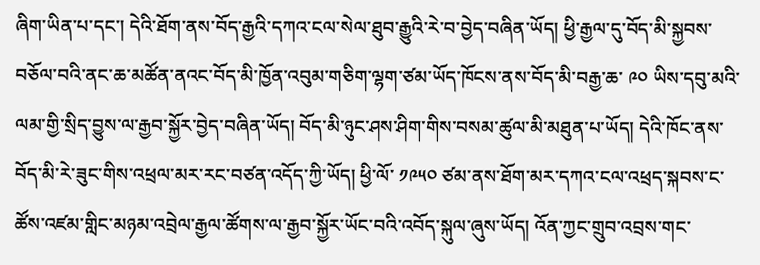ཞིག་ཡིན་པ་དང་། དེའི་ཐོག་ནས་བོད་རྒྱའི་དཀའ་ངལ་སེལ་ཐུབ་རྒྱུའི་རེ་བ་བྱེད་བཞིན་ཡོད། ཕྱི་རྒྱལ་དུ་བོད་མི་སྐྱབས་བཅོལ་བའི་ནང་ཆ་མཚོན་ནའང་བོད་མི་ཁྱོན་འབུམ་གཅིག་ལྷག་ཙམ་ཡོད་ཁོངས་ནས་བོད་མི་བརྒྱ་ཆ་ ༩༠ ཡིས་དབུ་མའི་ལམ་གྱི་སྲིད་བྱུས་ལ་རྒྱབ་སྐྱོར་བྱེད་བཞིན་ཡོད། བོད་མི་ཉུང་ཤས་ཤིག་གིས་བསམ་ཚུལ་མི་མཐུན་པ་ཡོད། དེའི་ཁོང་ནས་བོད་མི་རེ་ཟུང་གིས་འཕྲལ་མར་རང་བཙན་འདོད་ཀྱི་ཡོད། ཕྱི་ལོ་ ༡༩༥༠ ཙམ་ནས་ཐོག་མར་དཀའ་ངལ་འཕྲད་སྐབས་ང་ཚོས་འཛམ་གླིང་མཉམ་འབྲེལ་རྒྱལ་ཚོགས་ལ་རྒྱབ་སྐྱོར་ཡོང་བའི་འབོད་སྐུལ་ཞུས་ཡོད། འོན་ཀྱང་གྲུབ་འབྲས་གང་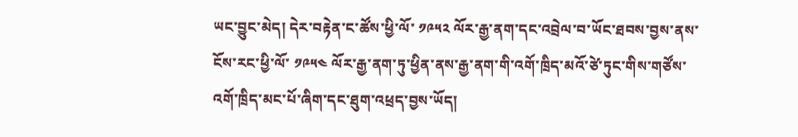ཡང་བྱུང་མེད། དེར་བརྟེན་ང་ཚོས་ཕྱི་ལོ་ ༡༩༥༢ ལོར་རྒྱ་ནག་དང་འབྲེལ་བ་ཡོང་ཐབས་བྱས་ནས་ངོས་རང་ཕྱི་ལོ་ ༡༩༥༤ ལོར་རྒྱ་ནག་ཏུ་ཕྱིན་ནས་རྒྱ་ནག་གི་འགོ་ཁྲིད་མའོ་ཙེ་ཏུང་གིས་གཙོས་འགོ་ཁྲིད་མང་པོ་ཞིག་དང་ཐུག་འཕྲད་བྱས་ཡོད།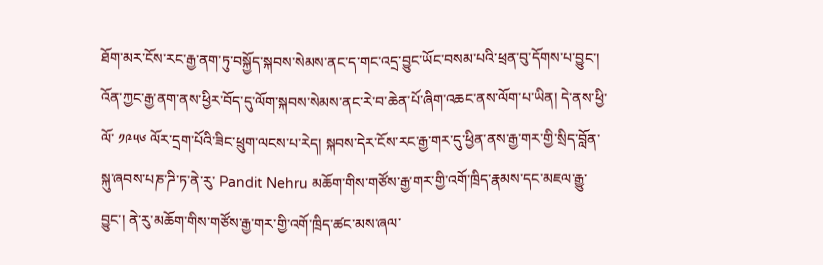ཐོག་མར་ངོས་རང་རྒྱ་ནག་ཏུ་བསྐྱོད་སྐབས་སེམས་ནང་ད་གང་འདྲ་བྱུང་ཡོང་བསམ་པའི་ཕྲན་བུ་དོགས་པ་བྱུང་། འོན་ཀྱང་རྒྱ་ནག་ནས་ཕྱིར་བོད་དུ་ལོག་སྐབས་སེམས་ནང་རེ་བ་ཆེན་པོ་ཞིག་འཆང་ནས་ལོག་པ་ཡིན། དེ་ནས་ཕྱི་ལོ་ ༡༩༥༦ ལོར་དྲག་པོའི་ཟིང་ཕྲུག་ལངས་པ་རེད། སྐབས་དེར་ངོས་རང་རྒྱ་གར་དུ་ཕྱིན་ནས་རྒྱ་གར་གྱི་སྲིད་བློན་སྐུ་ཞབས་པཎ་ཌི་ཏ་ནེ་རུ་ Pandit Nehru མཆོག་གིས་གཙོས་རྒྱ་གར་གྱི་འགོ་ཁྲིད་རྣམས་དང་མཇལ་རྒྱུ་བྱུང་། ནེ་རུ་མཆོག་གིས་གཙོས་རྒྱ་གར་གྱི་འགོ་ཁྲིད་ཚང་མས་ཞལ་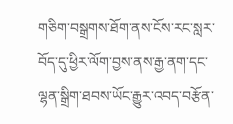གཅིག་བསྒྲགས་ཐོག་ནས་ངོས་རང་སླར་བོད་དུ་ཕྱིར་ལོག་བྱས་ནས་རྒྱ་ནག་དང་ལྷན་སྒྲིག་ཐབས་ཡོང་རྒྱུར་འབད་བརྩོན་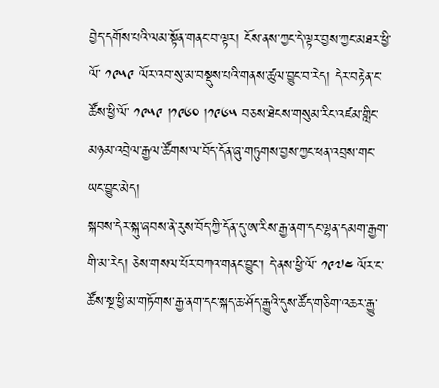བྱེད་དགོས་པའི་ལམ་སྟོན་གནང་བ་ལྟར། ངོས་ནས་ཀྱང་དེ་ལྟར་བྱས་ཀྱང་མཐར་ཕྱི་ལོ་ ༡༩༥༩ ལོར་འབ་སུ་མ་བསྡུས་པའི་གནས་ཚུལ་བྱུང་བ་རེད། དེར་བརྟེན་ང་ཚོས་ཕྱི་ལོ་ ༡༩༥༩ །༡༩༦༠ །༡༩༦༥ བཅས་ཐེངས་གསུམ་རིང་འཛམ་གླིང་མཉམ་འབྲེལ་རྒྱལ་ཚོགས་ལ་བོད་དོན་ཞུ་གཏུགས་བྱས་ཀྱང་ཕན་འབྲས་གང་ཡང་བྱུང་མེད།
སྐབས་དེར་སྐུ་ཞབས་ནེ་རུས་བོད་ཀྱི་དོན་དུ་ཨ་རིས་རྒྱ་ནག་དང་ལྷན་དམག་རྒྱག་གི་མ་རེད། ཅེས་གསལ་པོར་བཀའ་གནང་བྱུང་། དེ་ནས་ཕྱི་ལོ་ ༡༩༧༤ ལོར་ང་ཚོས་སྔ་ཕྱི་མ་གཏོགས་རྒྱ་ནག་དང་སྐད་ཆ་ཤོད་རྒྱུའི་དུས་ཚོད་གཅིག་འཆར་རྒྱུ་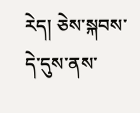རེད། ཅེས་སྐབས་དེ་དུས་ནས་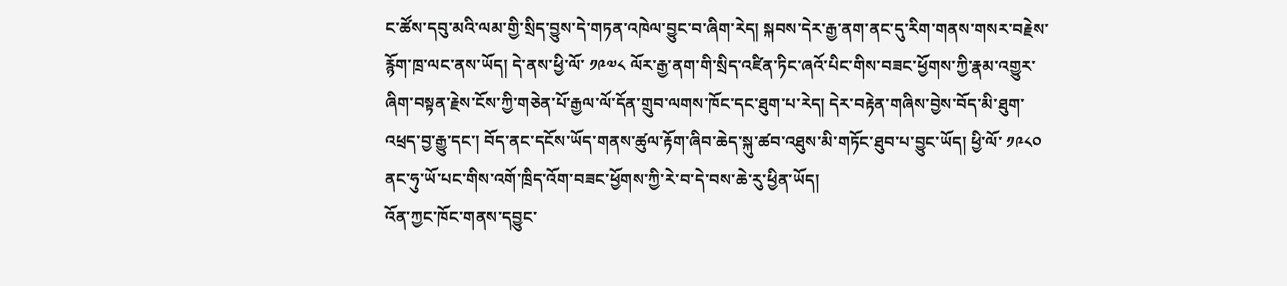ང་ཚོས་དབུ་མའི་ལམ་གྱི་སྲིད་བྱུས་དེ་གཏན་འཁེལ་བྱུང་བ་ཞིག་རེད། སྐབས་དེར་རྒྱ་ནག་ནང་དུ་རིག་གནས་གསར་བརྗེས་རྙོག་ཁྲ་ལང་ནས་ཡོད། དེ་ནས་ཕྱི་ལོ་ ༡༩༧༨ ལོར་རྒྱ་ནག་གི་སྲིད་འཛིན་ཏིང་ཞའོ་པིང་གིས་བཟང་ཕྱོགས་ཀྱི་རྣམ་འགྱུར་ཞིག་བསྟན་རྗེས་ངོས་ཀྱི་གཅེན་པོ་རྒྱལ་ལོ་དོན་གྲུབ་ལགས་ཁོང་དང་ཐུག་པ་རེད། དེར་བརྟེན་གཞིས་བྱེས་བོད་མི་ཐུག་འཕྲད་བྱ་རྒྱུ་དང་། བོད་ནང་དངོས་ཡོད་གནས་ཚུལ་རྟོག་ཞིབ་ཆེད་སྐུ་ཚབ་འཐུས་མི་གཏོང་ཐུབ་པ་བྱུང་ཡོད། ཕྱི་ལོ་ ༡༩༨༠ ནང་ཧུ་ཡོ་པང་གིས་འགོ་ཁྲིད་འོག་བཟང་ཕྱོགས་ཀྱི་རེ་བ་དེ་བས་ཆེ་རུ་ཕྱིན་ཡོད།
འོན་ཀྱང་ཁོང་གནས་དབྱུང་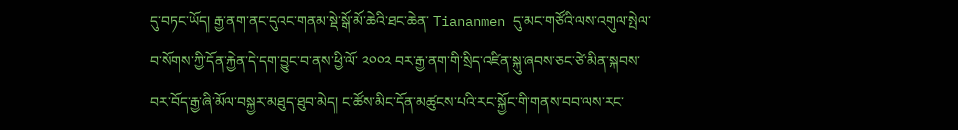དུ་བཏང་ཡོད། རྒྱ་ནག་ནང་དུའང་གནམ་སྡེ་སྒོ་མོ་ཆེའི་ཐང་ཆེན་ Tiananmen དུ་མང་གཙོའི་ལས་འགུལ་སྤེལ་བ་སོགས་ཀྱི་དོན་རྐྱེན་དེ་དག་བྱུང་བ་ནས་ཕྱི་ལོ་ ༢༠༠༢ བར་རྒྱ་ནག་གི་སྲིད་འཛིན་སྐུ་ཞབས་ཅང་ཙེ་མིན་སྐབས་བར་བོད་རྒྱ་ཞི་མོལ་བསྐྱར་མཐུད་ཐུབ་མེད། ང་ཚོས་མིང་དོན་མཚུངས་པའི་རང་སྐྱོང་གི་གནས་བབ་ལས་རང་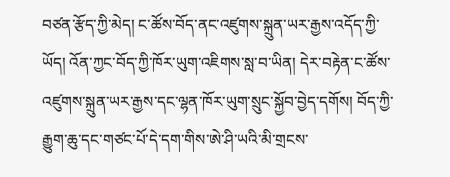བཙན་རྩོད་ཀྱི་མེད། ང་ཚོས་བོད་ནང་འཛུགས་སྐྲུན་ཡར་རྒྱས་འདོད་ཀྱི་ཡོད། འོན་ཀྱང་བོད་ཀྱི་ཁོར་ཡུག་འཇིགས་སླ་བ་ཡིན། དེར་བརྟེན་ང་ཚོས་འཛུགས་སྐྲུན་ཡར་རྒྱས་དང་ལྷན་ཁོར་ཡུག་སྲུང་སྐྱོབ་བྱེད་དགོས། བོད་ཀྱི་རྒྱུག་ཆུ་དང་གཙང་པོ་དེ་དག་གིས་ཨེ་ཤི་ཡའི་མི་གྲངས་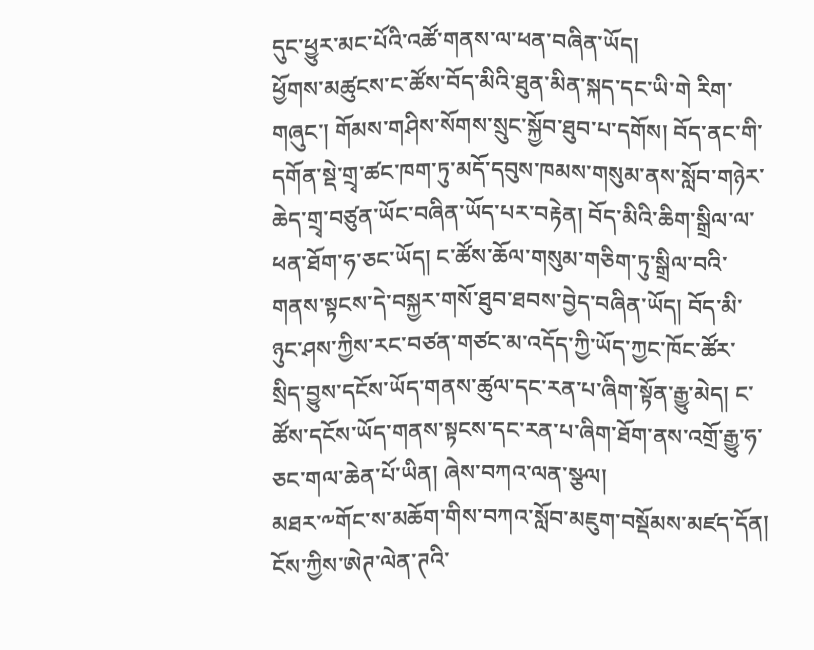དུང་ཕྱུར་མང་པོའི་འཚོ་གནས་ལ་ཕན་བཞིན་ཡོད།
ཕྱོགས་མཚུངས་ང་ཚོས་བོད་མིའི་ཐུན་མིན་སྐད་དང་ཡི་གེ རིག་གཞུང་། གོམས་གཤིས་སོགས་སྲུང་སྐྱོབ་ཐུབ་པ་དགོས། བོད་ནང་གི་དགོན་སྡེ་གྲྭ་ཚང་ཁག་ཏུ་མདོ་དབུས་ཁམས་གསུམ་ནས་སློབ་གཉེར་ཆེད་གྲྭ་བཙུན་ཡོང་བཞིན་ཡོད་པར་བརྟེན། བོད་མིའི་ཆིག་སྒྲིལ་ལ་ཕན་ཐོག་ཧ་ཅང་ཡོད། ང་ཚོས་ཆོལ་གསུམ་གཅིག་ཏུ་སྒྲིལ་བའི་གནས་སྟངས་དེ་བསྐྱར་གསོ་ཐུབ་ཐབས་བྱེད་བཞིན་ཡོད། བོད་མི་ཉུང་ཤས་ཀྱིས་རང་བཙན་གཙང་མ་འདོད་ཀྱི་ཡོད་ཀྱང་ཁོང་ཚོར་སྲིད་བྱུས་དངོས་ཡོད་གནས་ཚུལ་དང་རན་པ་ཞིག་སྟོན་རྒྱུ་མེད། ང་ཚོས་དངོས་ཡོད་གནས་སྟངས་དང་རན་པ་ཞིག་ཐོག་ནས་འགྲོ་རྒྱུ་ཧ་ཅང་གལ་ཆེན་པོ་ཡིན། ཞེས་བཀའ་ལན་སྩལ།
མཐར་༸གོང་ས་མཆོག་གིས་བཀའ་སློབ་མཇུག་བསྡོམས་མཛད་དོན། ངོས་ཀྱིས་ཨེཊ་ལེན་ཊའི་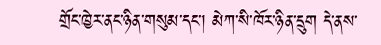གྲོང་ཁྱེར་ནང་ཉིན་གསུམ་དང་། མེཀ་སི་ཁོར་ཉིན་དྲུག དེ་ནས་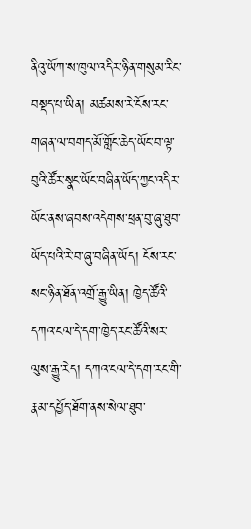ནིའུ་ཡོཀ་ས་ཁུལ་འདིར་ཉིན་གསུམ་རིང་བསྡད་པ་ཡིན། མཚམས་རེ་ངོས་རང་གཞན་ལ་བགད་མོ་གློང་ཆེད་ཡོང་བ་ལྟ་བུའི་ཚོར་སྣང་ཡོང་བཞིན་ཡོད་ཀྱང་འདིར་ཡོང་ནས་ཞབས་འདེགས་ཕྲན་བུ་ཞུ་ཐུབ་ཡོད་པའི་རེ་བ་ཞུ་བཞིན་ཡོད། ངོས་རང་སང་ཉིན་ཐོན་འགྲོ་རྒྱུ་ཡིན། ཁྱེད་ཚོའི་དཀའ་ངལ་དེ་དག་ཁྱེད་རང་ཚོའི་སར་ལུས་རྒྱུ་རེད། དཀའ་ངལ་དེ་དག་རང་གི་རྣམ་དཔྱོད་ཐོག་ནས་སེལ་ཐུབ་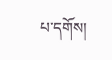པ་དགོས།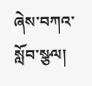ཞེས་བཀའ་སློབ་སྩལ།